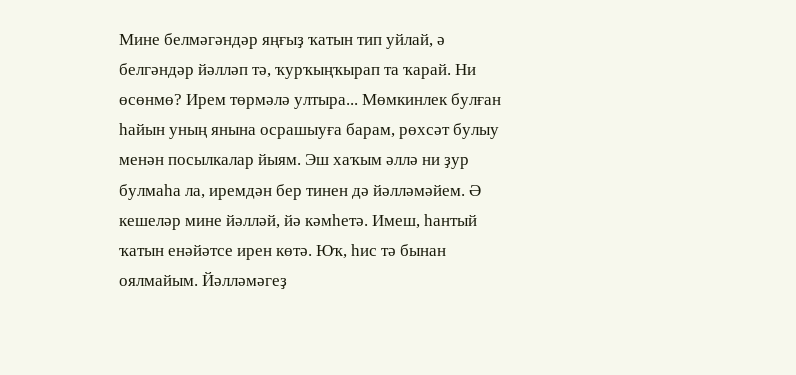Мине белмәгәндәр яңғыҙ ҡатын тип уйлай, ә белгәндәр йәлләп тә, ҡурҡыңҡырап та ҡарай. Ни өсөнмө? Ирем төрмәлә ултыра... Мөмкинлек булған һайын уның янына осрашыуға барам, рөхсәт булыу менән посылкалар йыям. Эш хаҡым әллә ни ҙур булмаһа ла, иремдән бер тинен дә йәлләмәйем. Ә кешеләр мине йәлләй, йә кәмһетә. Имеш, һантый ҡатын енәйәтсе ирен көтә. Юҡ, һис тә бынан оялмайым. Йәлләмәгеҙ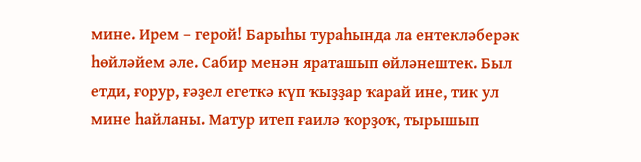мине. Ирем – герой! Барыһы тураһында ла ентекләберәк һөйләйем әле. Сабир менән яраташып өйләнештек. Был етди, ғорур, ғәҙел егеткә күп ҡыҙҙар ҡарай ине, тик ул мине һайланы. Матур итеп ғаилә ҡорҙоҡ, тырышып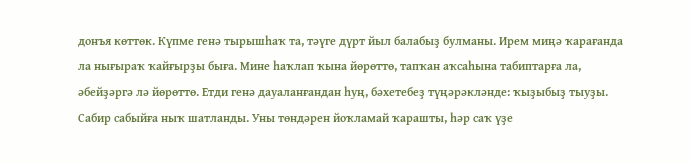донъя көттөк. Күпме генә тырышһаҡ та, тәүге дүрт йыл балабыҙ булманы. Ирем миңә ҡарағанда ла нығыраҡ ҡайғырҙы быға. Мине һаҡлап ҡына йөрөттө, тапҡан аҡсаһына табиптарға ла, әбейҙәргә лә йөрөттө. Етди генә дауаланғандан һуң, бәхетебеҙ түңәрәкләнде: ҡыҙыбыҙ тыуҙы. Сабир сабыйға ныҡ шатланды. Уны төндәрен йоҡламай ҡарашты, һәр саҡ үҙе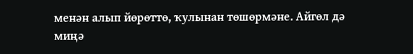менән алып йөрөттө, ҡулынан төшөрмәне. Айгөл дә миңә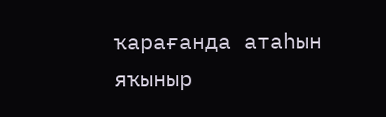ҡарағанда атаһын яҡыныр